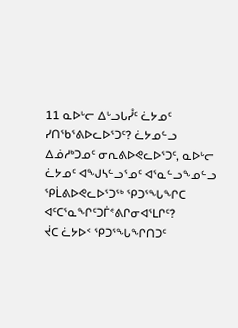11 ᓇᐅᒡᓕ ᐃᒡᓗᒐᓮᑦ ᓛᔭᓄᑦ ᓯᑎᖃᕐᕕᐅᓚᐅᕐᑐᑦ? ᓛᔭᓄᓪᓗ ᐃᓅᓱᒃᑐᓄᑦ ᓂᕆᕕᐅᕙᓚᐅᕐᑐᑦ, ᓇᐅᒡᓕ ᓛᔭᓄᑦ ᐊᖑᓴᓪᓗᕐᓄᑦ ᐊᕐᓇᓪᓗᖕᓄᓪᓗ ᕿᒫᕕᐅᕙᓚᐅᕐᑐᖅ ᕿᑐᕐᖓᖏᑕ ᐊᑦᑕᕐᓇᖏᑦᑐᒦᕝᕕᒋᓂᐊᕐᒪᒋᑦ?
ᔫᑕ ᓛᔭᐅᑉ ᕿᑐᕐᖓᖏᑎᑐᑦ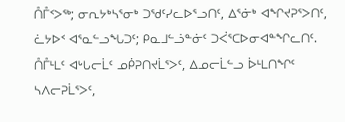ᑍᒤᑉᐳᖅ; ᓂᕆᔭᒃᓴᕐᓂᒃ ᑐᖁᑦᓯᓚᐅᕐᓗᑎᑦ, ᐃᕐᓃᒃ ᐊᖏᔪᕈᕐᐳᑎᑦ, ᓛᔭᐅᑉ ᐊᕐᓇᓪᓗᖓᑐᑦ; ᑭᓇᒧᓪᓘᓐᓃᑦ ᑐᐹᕐᑕᐅᓂᐊᓐᖏᓚᑎᑦ.
ᑍᒤᒻᒪᑦ ᐊᒡᒐᓕᒫᑦ ᓄᑮᕈᑎᔪᒫᕐᐳᑦ, ᐃᓄᓕᒫᓪᓗ ᐆᒻᒪᑎᖏᑦ ᓴᐱᓕᕈᒫᕐᐳᑦ,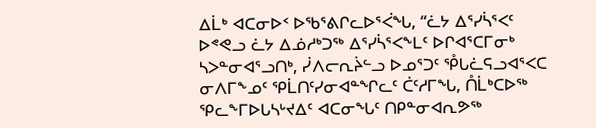ᐃᒫᒃ ᐊᑕᓂᐅᑉ ᐅᖃᕐᕕᒋᓚᐅᕐᐹᖓ, “ᓛᔭ ᐃᕐᓯᓵᕐᐸᑦ ᐅᕝᕙᓗ ᓛᔭ ᐃᓅᓱᒃᑐᖅ ᐃᕐᓯᓵᕐᐸᖕᒪᑦ ᐅᒋᐊᕐᑕᒥᓂᒃ ᓴᐳᓐᓂᐊᕐᓗᑎᒃ, ᓰᐱᓕᕆᔩᓪᓗ ᐅᓄᕐᑐᑦ ᕾᒐᓛᕋᓗᐊᕐᐸᑕ ᓂᐱᒥᖕᓄᑦ ᕿᒫᑎᑦᓯᓂᐊᓐᖏᓚᑦ ᑖᑦᓱᒥᖓ, ᑍᒫᒃᑕᐅᖅ ᕿᓚᖕᒥᐅᒐᓴᒡᔪᐃᑦ ᐊᑕᓂᖓᑦ ᑎᑭᓐᓂᐊᕆᕗᖅ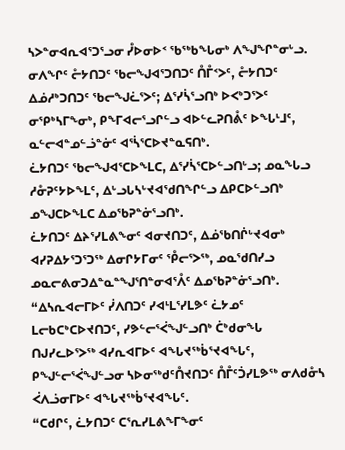ᓴᐳᓐᓂᐊᕆᐊᕐᑐᕐᓗᓂ ᓮᐅᓂᐅᑉ ᖃᖅᑲᖓᓂᒃ ᐱᖑᖏᓐᓂᒡᓗ.
ᓂᐱᖏᑦ ᓔᔭᑎᑐᑦ ᖃᓕᖑᐊᕐᑐᑎᑐᑦ ᑍᒤᑉᐳᑦ, ᓔᔭᑎᑐᑦ ᐃᓅᓱᒃᑐᑎᑐᑦ ᖃᓕᖑᓛᕐᐳᑦ; ᐃᕐᓯᓵᕐᓗᑎᒃ ᐅᐸᒃᑐᕐᐳᑦ ᓂᕿᒃᓴᒥᖕᓂᒃ, ᑭᖕᒥᐊᓕᕐᓗᒋᓪᓗ ᐊᐅᓪᓚᕈᑎᕔᑦ ᐅᖓᒻᒧᑦ, ᓇᓪᓕᐊᓐᓄᓪᓘᓐᓃᑦ ᐊᕐᓵᕐᑕᐅᔪᓐᓇᕋᑎᒃ.
ᓛᔭᑎᑐᑦ ᖃᓕᖑᐊᕐᑕᐅᖕᒪᑕ, ᐃᕐᓯᓵᕐᑕᐅᓪᓗᑎᒡᓗ; ᓄᓇᖓᓗ ᓱᓁᕈᑦᔭᐅᖕᒪᑦ, ᐃᒡᓗᒐᓴᒡᔪᐊᖁᑎᖏᓪᓗ ᐃᑭᑕᐅᓪᓗᑎᒃ ᓄᖑᑕᐅᖕᒪᑕ ᐃᓄᖃᕈᓐᓃᕐᓗᑎᒃ.
ᓛᔭᑎᑐᑦ ᐃᔨᕐᓯᒪᕕᖕᓂᑦ ᐊᓂᔪᑎᑐᑦ, ᐃᓅᖃᑎᒌᒡᔪᐊᓂᒃ ᐊᓯᕈᐃᔭᕐᑐᕐᑐᖅ ᐃᓂᒋᔭᒥᓂᑦ ᕾᓕᕐᐳᖅ, ᓄᓇᖁᑎᓯᓗ ᓄᓇᓕᕕᓂᑐᐃᓐᓇᓐᖑᕐᑎᓐᓂᐊᕐᐰᑦ ᐃᓄᖃᕈᓐᓃᕐᓗᑎᒃ.
“ᐃᓴᕆᐊᓕᒥᐅᑦ ᓰᐱᑎᑐᑦ ᓯᐊᒻᒪᕐᓯᒪᕗᑦ ᓛᔭᓄᑦ ᒪᓕᑲᑕᒃᑕᐅᔪᑎᑐᑦ, ᓯᕗᓪᓕᕐᐹᖑᓪᓗᑎᒃ ᑖᒃᑯᓂᖓ ᑎᒍᓯᓚᐅᕐᐳᖅ ᐊᓯᕆᐊᒥᐅᑦ ᐊᖓᔪᖅᑳᕐᔪᐊᖓᑦ, ᑭᖑᓪᓕᕐᐹᖑᓪᓗᓂ ᓴᐅᓂᖅᑯᑦᑍᔪᑎᑐᑦ ᑍᒤᑦᑑᓯᒪᕗᖅ ᓂᐱᑯᓁᓴ ᐹᐱᓘᓂᒥᐅᑦ ᐊᖓᔪᖅᑳᕐᔪᐊᖓᑦ.
“ᑕᑯᒋᑦ, ᓛᔭᑎᑐᑦ ᑕᕐᕆᓯᒪᕕᖕᒥᖕᓂᑦ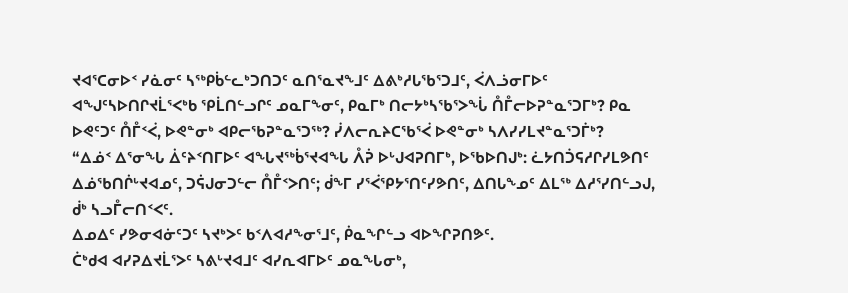ᔪᐊᕐᑕᓂᐅᑉ ᓯᓈᓂᑦ ᓴᖅᑭᑳᓪᓚᒃᑐᑎᑐᑦ ᓇᑎᕐᓇᔪᖕᒧᑦ ᐃᕕᒃᓱᒐᖃᕐᑐᒧᑦ, ᐹᐱᓘᓂᒥᐅᑦ ᐊᖑᑦᓴᐅᑎᒋᔪᒫᕐᐸᒃᑲ ᕿᒫᑎᓪᓗᒋᑦ ᓄᓇᒥᖕᓂᑦ, ᑭᓇᒥᒃ ᑎᓕᔭᒃᓴᖃᕐᐳᖔ ᑍᒤᓕᐅᕈᓐᓇᕐᑐᒥᒃ? ᑭᓇ ᐅᕙᑦᑐᑦ ᑍᒤᑉᐹ, ᐅᕙᓐᓂᒃ ᐊᑭᓕᖃᕈᓐᓇᕐᑐᖅ? ᓰᐱᓕᕆᔨᑕᖃᕐᐹ ᐅᕙᓐᓂᒃ ᓴᐱᓯᓯᒪᔪᓐᓇᕐᑐᒦᒃ?
“ᐃᓅᑉ ᐃᕐᓂᖓ ᐄᑦᔨᑉᑎᒥᐅᑦ ᐊᖓᔪᖅᑳᕐᔪᐊᖓ ᐰᕉ ᐅᒡᒍᐊᕈᑎᒥᒃ, ᐅᖃᐅᑎᒍᒃ: ᓛᔭᑎᑑᕋᓱᒋᓯᒪᕗᑎᑦ ᐃᓅᖃᑎᒌᒡᔪᐊᓄᑦ, ᑐᕌᒍᓂᑐᓪᓕ ᑍᒤᑉᐳᑎᑦ; ᑰᖕᒥ ᓯᕐᐹᕿᔭᕐᑎᑦᓯᕗᑎᑦ, ᐃᑎᒐᖕᓄᑦ ᐃᒪᖅ ᐃᓱᕐᓯᑎᓪᓗᒍ, ᑰᒃ ᓴᓗᒤᓕᑎᑉᐸᑦ.
ᐃᓄᐃᑦ ᓯᕗᓂᐊᓃᑦᑐᑦ ᓴᔪᒃᐳᑦ ᑲᑉᐱᐊᓱᖕᓂᕐᒧᑦ, ᑮᓇᖏᓪᓗ ᐊᐅᖏᕈᑎᕗᑦ.
ᑖᒃᑯᐊ ᐊᓯᕈᐃᔪᒫᕐᐳᑦ ᓴᕕᒡᔪᐊᒧᑦ ᐊᓯᕆᐊᒥᐅᑦ ᓄᓇᖓᓂᒃ,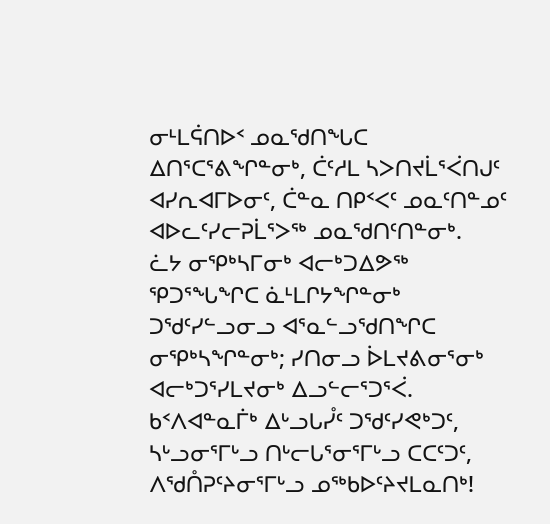ᓂᒻᒪᕌᑎᐅᑉ ᓄᓇᖁᑎᖓᑕ ᐃᑎᕐᑕᕐᕕᖏᓐᓂᒃ, ᑖᑦᓱᒪ ᓴᐳᑎᔪᒫᕐᐹᑎᒍᑦ ᐊᓯᕆᐊᒥᐅᓂᑦ, ᑖᓐᓇ ᑎᑭᑉᐸᑦ ᓄᓇᑦᑎᓐᓄᑦ ᐊᐅᓚᑦᓯᓕᕈᒫᕐᐳᖅ ᓄᓇᖁᑎᑦᑎᓐᓂᒃ.
ᓛᔭ ᓂᕿᒃᓴᒥᓂᒃ ᐊᓕᒃᑐᐃᕗᖅ ᕿᑐᕐᖓᖏᑕ ᓈᒻᒪᒋᔭᖏᓐᓂᒃ ᑐᖁᑦᓯᓪᓗᓂᓗ ᐊᕐᓇᓪᓗᖁᑎᖏᑕ ᓂᕿᒃᓴᖏᓐᓂᒃ; ᓯᑎᓂᓗ ᐆᒪᔪᕕᓂᕐᓂᒃ ᐊᓕᒃᑐᕐᓯᒪᔪᓂᒃ ᐃᓗᓪᓕᕐᑐᕐᐹ.
ᑲᑉᐱᐊᓐᓇᒦᒃ ᐃᒡᓗᒐᓮᑦ ᑐᖁᑦᓯᕙᒃᑐᑦ, ᓴᒡᓗᓂᕐᒥᒡᓗ ᑎᒡᓕᒐᕐᓂᕐᒥᒡᓗ ᑕᑕᑦᑐᑦ, ᐱᖁᑍᕈᑦᔨᓂᕐᒥᒡᓗ ᓄᖅᑲᐅᑦᔨᔪᒪᓇᑎᒃ!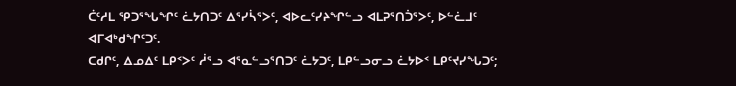ᑖᑦᓱᒪ ᕿᑐᕐᖓᖏᑦ ᓛᔭᑎᑐᑦ ᐃᕐᓯᓵᕐᐳᑦ, ᐊᐅᓚᑦᓯᔨᖏᓪᓗ ᐊᒪᕈᕐᑎᑑᕐᐳᑦ, ᐅᓪᓛᒧᑦ ᐊᒥᐊᒃᑯᖏᑦᑐᑦ.
ᑕᑯᒋᑦ, ᐃᓄᐃᑦ ᒪᑭᑉᐳᑦ ᓲᕐᓗ ᐊᕐᓇᓪᓗᕐᑎᑐᑦ ᓛᔭᑐᑦ, ᒪᑭᓪᓗᓂᓗ ᓛᔭᐅᑉ ᒪᑭᑦᔪᓯᖓᑐᑦ;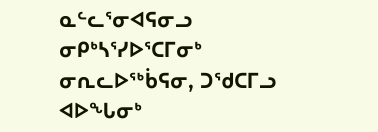ᓇᓪᓚᕐᓂᐊᕋᓂᓗ ᓂᑭᒃᓴᕐᓯᐅᕐᑕᒥᓂᒃ ᓂᕆᓚᐅᖅᑳᕋᓂ, ᑐᖁᑕᒥᓗ ᐊᐅᖓᓂᒃ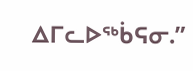ᐃᒥᓚᐅᖅᑳᕋᓂ.”